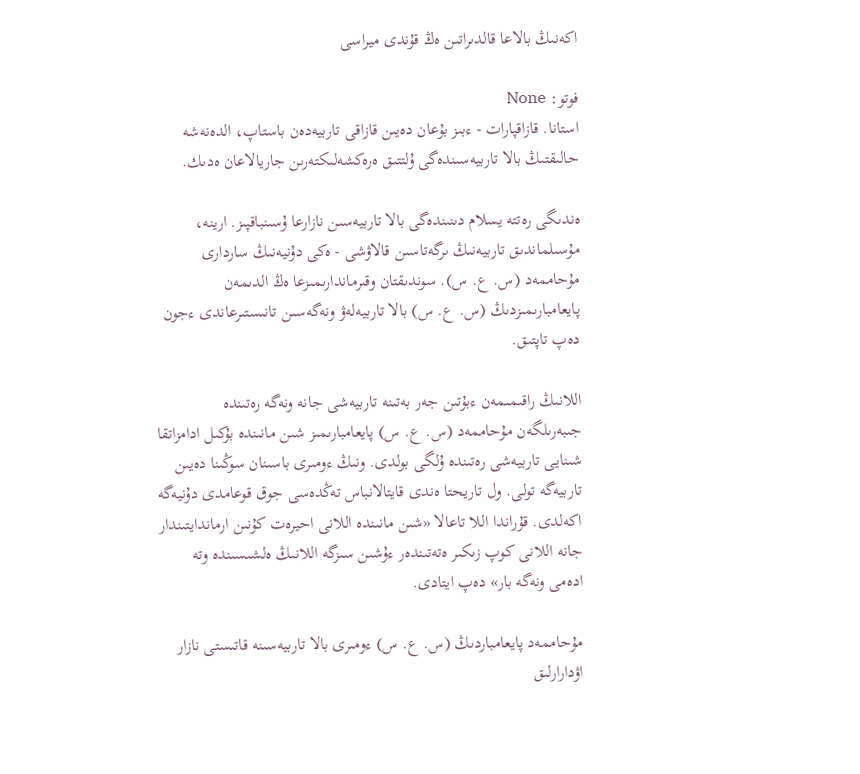اكەنىڭ بالاعا قالدىراتىن ەڭ قۇندى ميراسى

فوتو: None
استانا. قازاقپارات - ءبىز بۇعان دەيىن قازاقى تاربيەدەن باستاپ، الدەنەشە حالىقتىڭ بالا تاربيەسىندەگى ۇلتتىق ەرەكشەلىكتەرىن جاريالاعان ەدىك.

ەندىگى رەتتە يسلام دىنىندەگى بالا تاربيەسىن نازارعا ۇسىنباقپىز. ارينە، مۇسىلماندىق تاربيەنىڭ ىرگەتاسىن قالاۋشى - ەكى دۇنيەنىڭ ساردارى مۇحاممەد (س. ع. س). سوندىقتان وقىرماندارىمىزعا ەڭ الدىمەن پايعامبارىمىزدىڭ (س. ع. س) بالا تاربيەلەۋ ونەگەسىن تانىستىرعاندى ءجون دەپ تاپتىق.

اللانىڭ راقىمىمەن ءبۇتىن جەر بەتىنە تاربيەشى جانە ونەگە رەتىندە جىبەرىلگەن مۇحاممەد (س. ع. س) پايعامبارىمىز شىن مانىندە بۇكىل ادامزاتقا شىنايى تاربيەشى رەتىندە ۇلگى بولدى. ونىڭ ءومىرى باسىنان سوڭىنا دەيىن تاربيەگە تولى. ول تاريحتا ەندى قايتالانباس تەڭدەسى جوق قوعامدى دۇنيەگە اكەلدى. قۇراندا اللا تاعالا «شىن مانىندە اللانى احيرەت كۇنىن ارماندايتىندار جانە اللانى كوپ زىكىر ەتەتىندەر ءۇشىن سىزگە اللانىڭ ەلشىسىندە وتە ادەمى ونەگە بار» دەپ ايتادى.

مۇحاممەد پايعامباردىڭ (س. ع. س) ءومىرى بالا تاربيەسىنە قاتىستى نازار اۋدارارلىق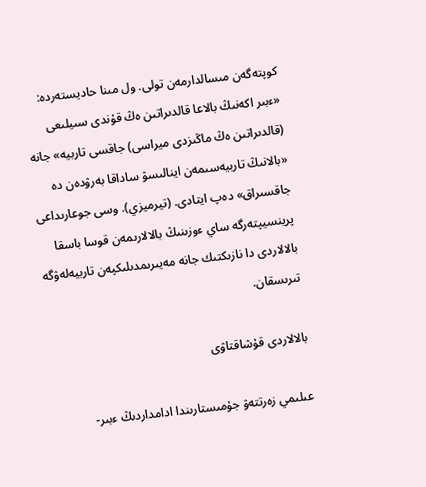كوپتەگەن مىسالدارمەن تولى. ول مىنا حاديستەردە: «ءبىر اكەنىڭ بالاعا قالدىراتىن ەڭ قۇندى سىيلىعى (قالدىراتىن ەڭ ماڭىزدى ميراسى) جاقسى تاربيە» جانە «بالانىڭ تاربيەسىمەن اينالىسۋ ساداقا بەرۋدەن دە جاقسىراق» دەپ ايتادى. (تيرميزي). وسى جوعارىداعى پرينسيپتەرگە ساي ءوزىنىڭ بالالارىمەن قوسا باسقا بالالاردى دا نازىكتىك جانە مەيىرىمدىلىكپەن تاربيەلەۋگە تىرىسقان.

بالالاردى قۇشاقتاۋى

عىلىمي زەرتتەۋ جۇمىستارىندا ادامداردىڭ ءبىر-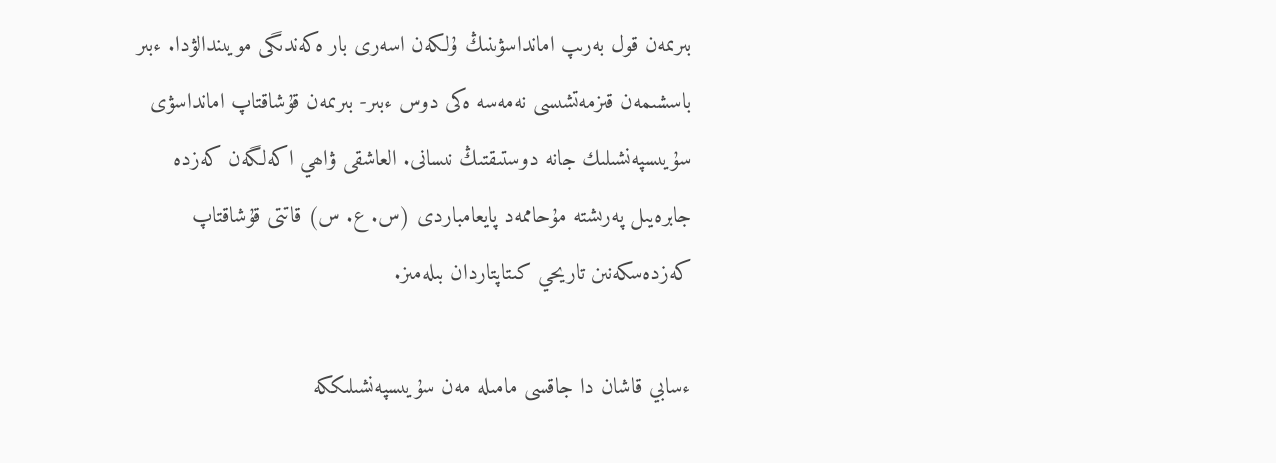بىرىمەن قول بەرىپ امانداسۋىنىڭ ۇلكەن اسەرى بار ەكەندىگى مويىندالۋدا. ءبىر باسشىمەن قىزمەتشىسى نەمەسە ەكى دوس ءبىر- بىرىمەن قۇشاقتاپ امانداسۋى سۇيىسپەنشىلىك جانە دوستىقتىڭ نىسانى. العاشقى ۋاھي اكەلگەن كەزدە جابرەيىل پەرىشتە مۇحاممەد پايعامباردى (س. ع. س) قاتتى قۇشاقتاپ كەزدەسكەنىن تاريحي كىتاپتاردان بىلەمىز.

ءسابي قاشان دا جاقسى مامىلە مەن سۇيىسپەنشىلىككە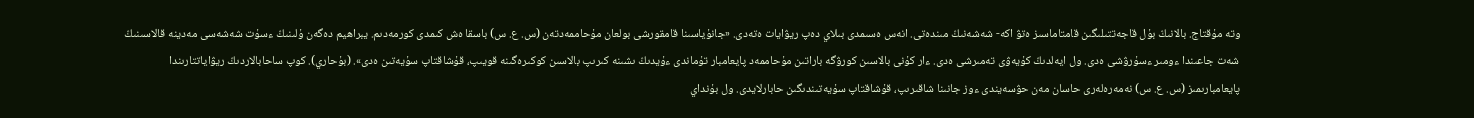وتە مۇقتاج. بالانىڭ بۇل قاجەتتىلىگىن قامتاماسىز ەتۋ اكە- شەشەنىڭ مىندەتى. انەس ەسىمدى بىلاي دەپ ريۋايات ەتەدى. «جانۇياسىنا قامقورشى بولعان مۇحاممەدتەن (س. ع. س) باسقا ەش كىمدى كورمەدىم. يبراھيم دەگەن ۇلىنىڭ ءسۇت شەشەسى مەدينە قالاسىنىڭ شەت جاعىندا ءومىر ءسۇرۋشى ەدى. ول ايەلدىڭ كۇيەۋى تەمىرشى ەدى. ءار كۇنى بالاسىن كورۋگە باراتىن مۇحاممەد پايعامبار تۇماندى ءۇيدىڭ ىشىنە كىرىپ بالاسىن كوكىرەگىنە قويىپ، قۇشاقتاپ سۇيەتىن ەدى». (بۇحاري). كوپ ساحابالاردىڭ ريۋاياتتارىندا پايعامبارىمىز (س. ع. س) نەمەرەلەرى حاسان مەن حۋسەيندى ءوز جانىنا شاقىرىپ، قۇشاقتاپ سۇيەتىندىگىن حابارلايدى. ول بۇنداي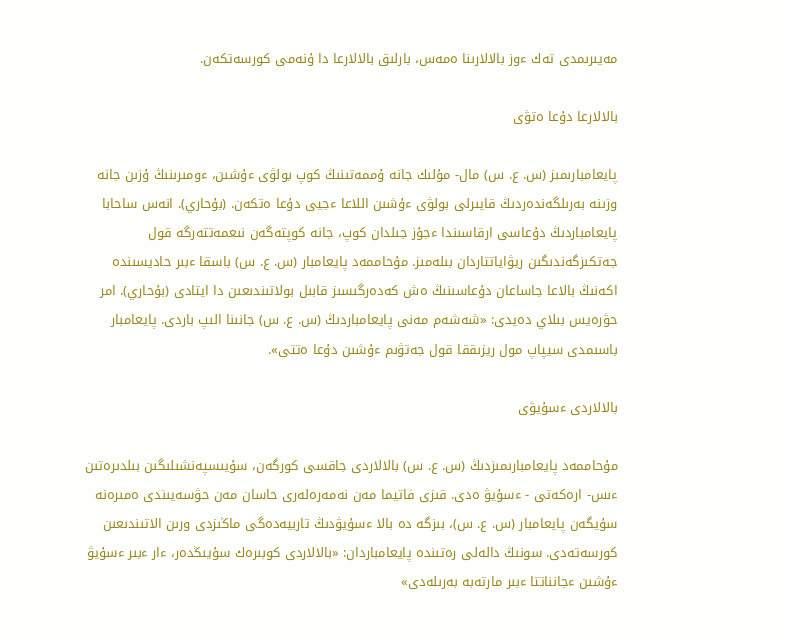مەيىرىمدى تەك ءوز بالالارىنا ەمەس، بارلىق بالالارعا دا ۇنەمى كورسەتكەن.

بالالارعا دۇعا ەتۋى

پايعامبارىمىز (س. ع. س) مال- مۇلىك جانە ۇممەتىنىڭ كوپ بولۋى ءۇشىن، ءومىرىنىڭ ۇزىن جانە وزىنە بەرىلگەندەردىڭ قايىرلى بولۋى ءۇشىن اللاعا ءجيى دۇعا ەتكەن. (بۇحاري). انەس ساحابا پايعامباردىڭ دۇعاسى ارقاسىندا ءجۇز جىلدان كوپ، جانە كوپتەگەن نىعمەتتەرگە قول جەتكىزگەندىگىن ريۋاياتتاردان بىلەمىز. مۇحاممەد پايعامبار (س. ع. س) باسقا ءبىر حاديسىندە اكەنىڭ بالاعا جاساعان دۇعاسىنىڭ ەش كەدەرگىسىز قابىل بولاتىندىعىن دا ايتادى (بۇحاري). امر حۋرەيس بىلاي دەيدى: «شەشەم مەنى پايعامباردىڭ (س. ع. س) جانىنا الىپ باردى. پايعامبار باسىمدى سيپاپ مول ريزىققا قول جەتۋىم ءۇشىن دۇعا ەتتى».

بالالاردى ءسۇيۋى

مۇحاممەد پايعامبارىمىزدىڭ (س. ع. س) بالالاردى جاقسى كورگەن، سۇيىسپەنشىلىگىن بىلدىرەتىن ءىس- ارەكەتى - ءسۇيۋ ەدى. قىزى فاتيما مەن نەمەرەلەرى حاسان مەن حۋسەيىندى ەمىرەنە سۇيگەن پايعامبار (س. ع. س)، بىزگە دە بالا ءسۇيۋدىڭ تاربيەدەگى ماڭىزدى ورىن الاتىندىعىن كورسەتەدى. سونىڭ دالەلى رەتىندە پايعامباردان: «بالالاردى كوبىرەك سۇيىڭدەر، ءار ءبىر ءسۇيۋ ءۇشىن ءجانناتتا ءبىر مارتەبە بەرىلەدى»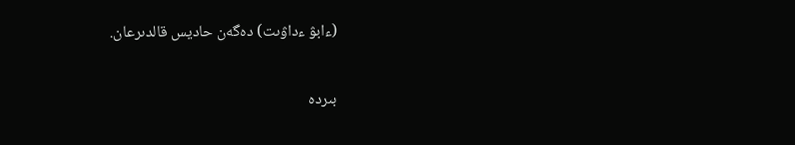(ءابۋ ءداۋىت) دەگەن حاديس قالدىرعان.

بىردە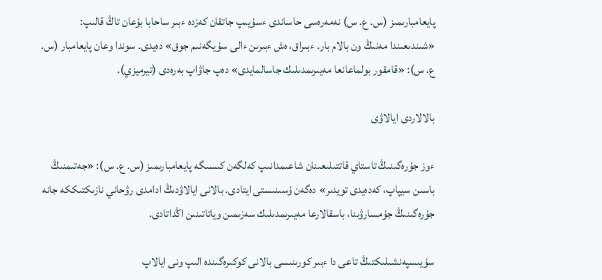پايعامبارىمىز (س. ع. س) نەمەرەسى حاساندى ءسۇيىپ جاتقان كەزدە ءبىر ساحابا بۇعان تاڭ قالىپ: «شىندىعىندا مەنىڭ ون بالام بار. ءبىراق، ەش ءبىرىن ءالى سۇيگەنىم جوق» دەيدى. سوندا وعان پايعامبار (س. ع. س): «قامقور بولماعانعا مەيىرىمدىلىك جاسالمايدى» دەپ جاۋاپ بەرەدى (تيرميزي).

بالالاردى ايالاۋى

ءوز جۇرەگىنىڭ تاستاي قاتتىلىعىنان شاعىمدانىپ كەلگەن كىسىگە پايعامبارىمىز (س. ع. س): «جەتىمنىڭ باسىن سيپاپ، كەدەيدى تويدىر» دەگەن ۇسىنىستى ايتادى. بالانى ايالاۋدىڭ ادامدى رۋحاني نازىكتىككە جانە جۇرەگىنىڭ جۇمسارۋىنا، باسقالارعا مەيىرىمدىلىك سەزىمىن وياتاتىنىن اڭداتادى.

سۇيىسپەنشىلىكتىڭ تاعى دا ءبىر كورىنىسى بالانى كوكىرەگىندە الىپ ونى ايالاپ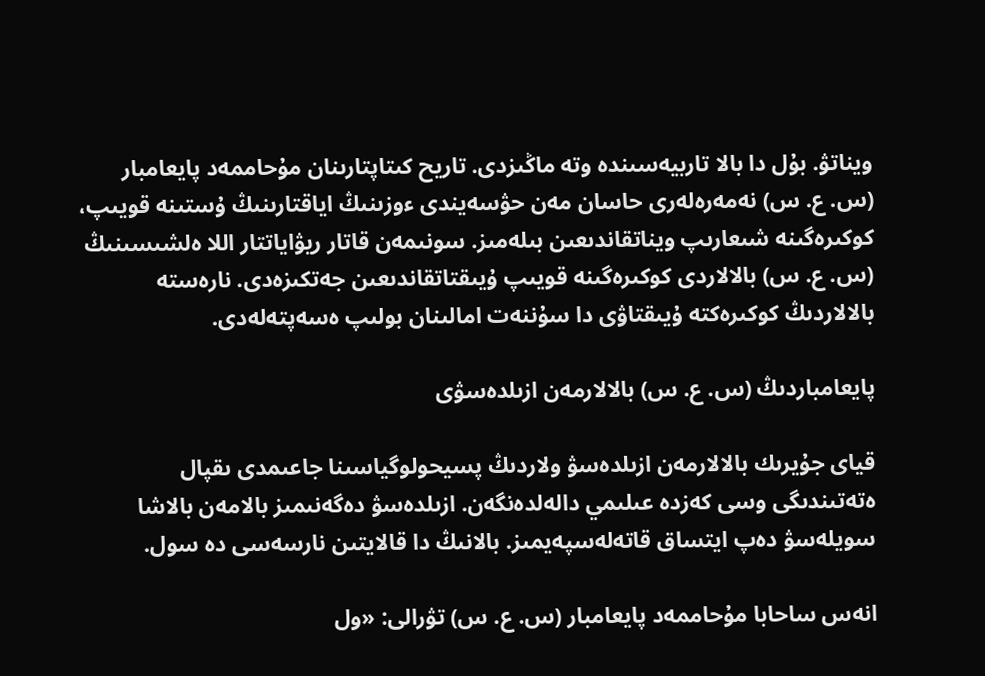ويناتۋ. بۇل دا بالا تاربيەسىندە وتە ماڭىزدى. تاريح كىتاپتارىنان مۇحاممەد پايعامبار (س. ع. س) نەمەرەلەرى حاسان مەن حۋسەيندى ءوزىنىڭ اياقتارىنىڭ ۇستىنە قويىپ، كوكىرەگىنە شىعارىپ ويناتقاندىعىن بىلەمىز. سونىمەن قاتار ريۋاياتتار اللا ەلشىسىنىڭ (س. ع. س) بالالاردى كوكىرەگىنە قويىپ ۇيىقتاتقاندىعىن جەتكىزەدى. نارەستە بالالاردىڭ كوكىرەكتە ۇيىقتاۋى دا سۇننەت امالىنان بولىپ ەسەپتەلەدى.

پايعامباردىڭ (س. ع. س) بالالارمەن ازىلدەسۋى

قياى جۇيرىك بالالارمەن ازىلدەسۋ ولاردىڭ پسيحولوگياسىنا جاعىمدى ىقپال ەتەتىندىگى وسى كەزدە عىلىمي دالەلدەنگەن. ازىلدەسۋ دەگەنىمىز بالامەن بالاشا سويلەسۋ دەپ ايتساق قاتەلەسپەيمىز. بالانىڭ دا قالايتىن نارسەسى دە سول.

انەس ساحابا مۇحاممەد پايعامبار (س. ع. س) تۋرالى: «ول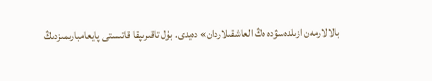بالالارمەن ازىلدەسۋدە ەڭ العاشقىلاردان» دەيدى. بۇل تاقىرىپقا قاتىستى پايعامبارىمىزدىڭ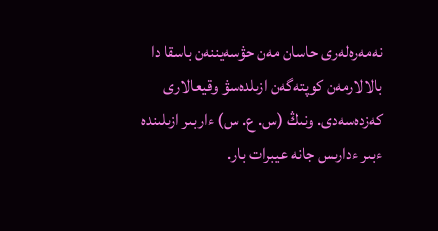نەمەرەلەرى حاسان مەن حۋسەيننەن باسقا دا بالالارمەن كوپتەگەن ازىلدەسۋ وقيعالارى كەزدەسەدى. ونىڭ (س. ع. س) ءاربىر ازىلىندە ءبىر ءدارىس جانە عيبرات بار.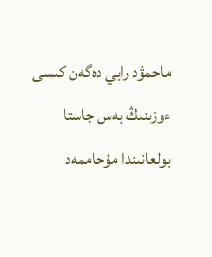ماحمۋد رابي دەگەن كىسى ءوزىنىڭ بەس جاستا بولعانىندا مۇحاممەد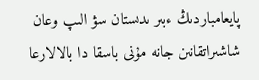پايعامباردىڭ ءبىر ىدىستان سۋ الىپ وعان شاشىراتقانىن جانە مۇنى باسقا دا بالالارعا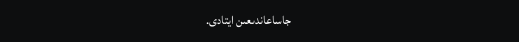جاساعاندىعىن ايتادى.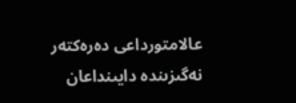عالامتورداعى دەرەكتەر نەگىزىندە دايىنداعان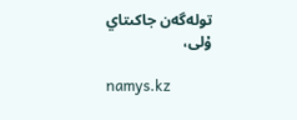تولەگەن جاكىتاي ۇلى،

namys.kz